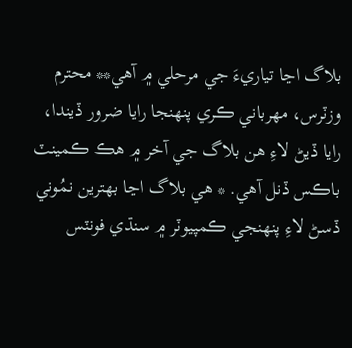بلاگ اڃا تياريءَ جي مرحلي ۾ آهي** محترم وزٽرس، مهرباني ڪري پنهنجا رايا ضرور ڏيندا، رايا ڏيڻ لاءِ هن بلاگ جي آخر ۾ هڪ ڪمينٽ باڪس ڏنل آهي. * هي بلاگ اڃا بهترين نمُوني ڏسڻ لاءِ پنهنجي ڪمپيوٽر ۾ سنڌي فونٽس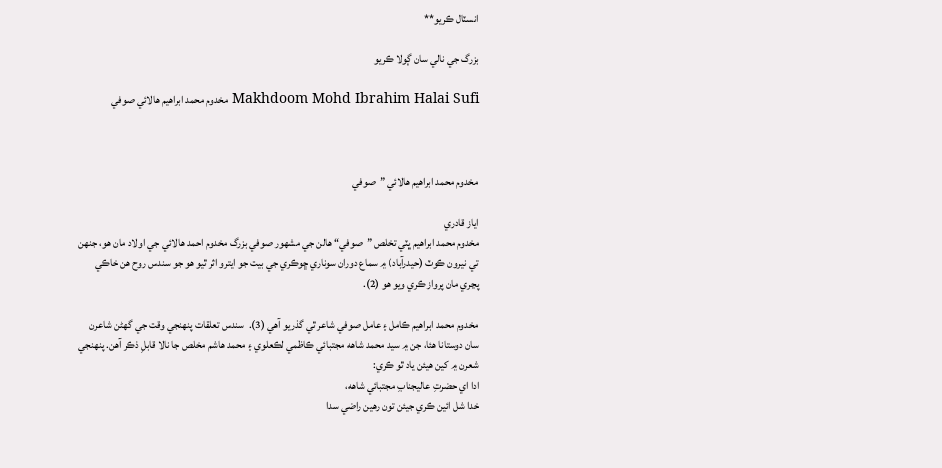انسٽال ڪريو**

بزرگ جي نالي سان ڳولا ڪريو

Makhdoom Mohd Ibrahim Halai Sufi مخدوم محمد ابراهيم هالائي صوفي



مخدوم محمد ابراهيم هالائي ”صوفي

اياز قادري
مخدوم محمد ابراهيم ڀٽي تخلص ”صوفي“ هالن جي مشهور صوفي بزرگ مخدوم احمد هالائي جي اولاد مان هو، جنهن تي نيرون ڪوٽ (حيدرآباد) ۾ سماع دوران سوناري ڇوڪري جي بيت جو ايترو اثر ٿيو هو جو سندس روح هن خاڪي پڃري مان پرواز ڪري ويو هو (2).

مخدوم محمد ابراهيم ڪامل ۽ عامل صوفي شاعر ٿي گذريو آهي (3).  سندس تعلقات پنهنجي وقت جي گهڻن شاعرن سان دوستانا هئا، جن ۾ سيد محمد شاهه مجتبائي ڪاظمي لڪعلوي ۽ محمد هاشم مخلص جا نالا قابلِ ذڪر آهن. پنهنجي شعرن ۾ کين هيئن ياد ٿو ڪري:
ادا اي حضرتِ عاليجنابِ مجتبائي شاهه،
خدا شل ائين ڪري جيئن تون رهين راضي سدا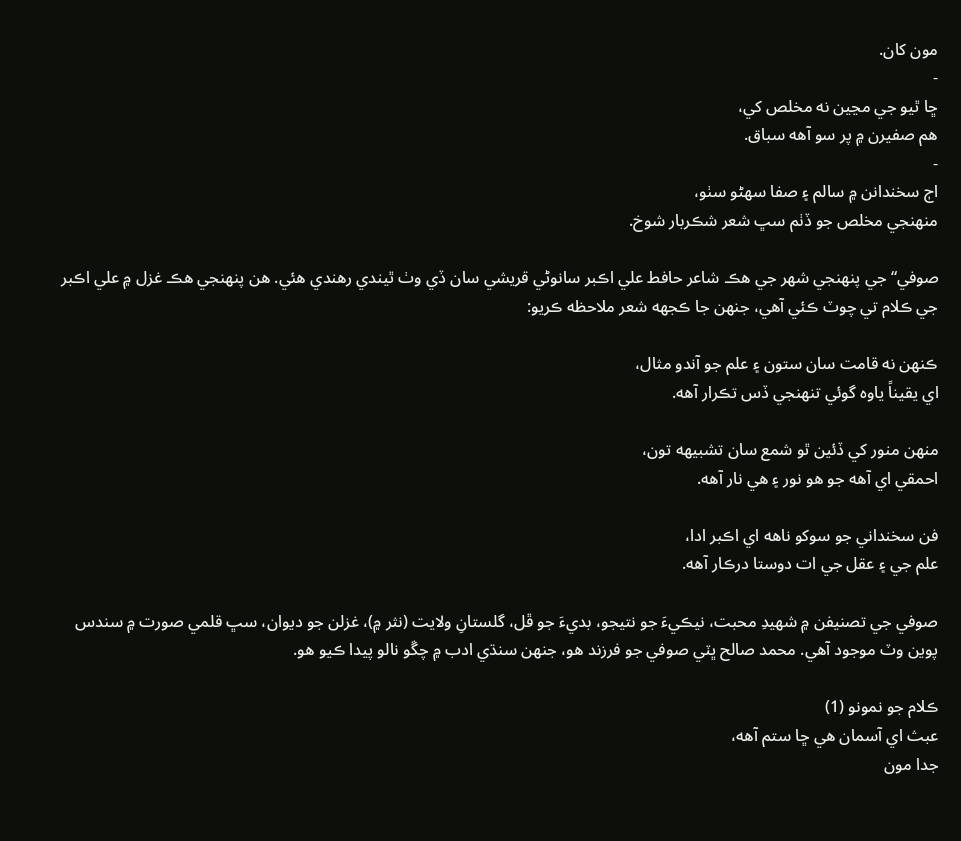مون کان.
-
ڇا ٿيو جي مڃين نه مخلص کي،
هم صفيرن ۾ پر سو آهه سباق.
-
اڄ سخندانن ۾ سالم ۽ صفا سهڻو سٺو،
منهنجي مخلص جو ڏٺم سڀ شعر شڪربار شوخ.

صوفي“ جي پنهنجي شهر جي هڪ شاعر حافط علي اڪبر سانوڻي قريشي سان ڏي وٺ ٿيندي رهندي هئي. هن پنهنجي هڪ غزل ۾ علي اڪبر جي ڪلام تي چوٽ ڪئي آهي، جنهن جا ڪجهه شعر ملاحظه ڪريو:

ڪنهن نه قامت سان ستون ۽ علم جو آندو مثال،
اي يقيناً ياوه گوئي تنهنجي ڏس تڪرار آهه.

منهن منور کي ڏئين ٿو شمع سان تشبيهه تون،
احمقي اي آهه جو هو نور ۽ هي نار آهه.

فن سخنداني جو سوکو ناهه اي اڪبر ادا،
علم جي ۽ عقل جي ات دوستا درڪار آهه.

صوفي جي تصنيفن ۾ شهيدِ محبت، نيڪيءَ جو نتيجو، بديءَ جو ڦل، گلستانِ ولايت (نثر ۾)، غزلن جو ديوان، سڀ قلمي صورت ۾ سندس پوين وٽ موجود آهي. محمد صالح ڀٽي صوفي جو فرزند هو، جنهن سنڌي ادب ۾ چڱو نالو پيدا ڪيو هو.

ڪلام جو نمونو (1)
عبث اي آسمان هي ڇا ستم آهه،
جدا مون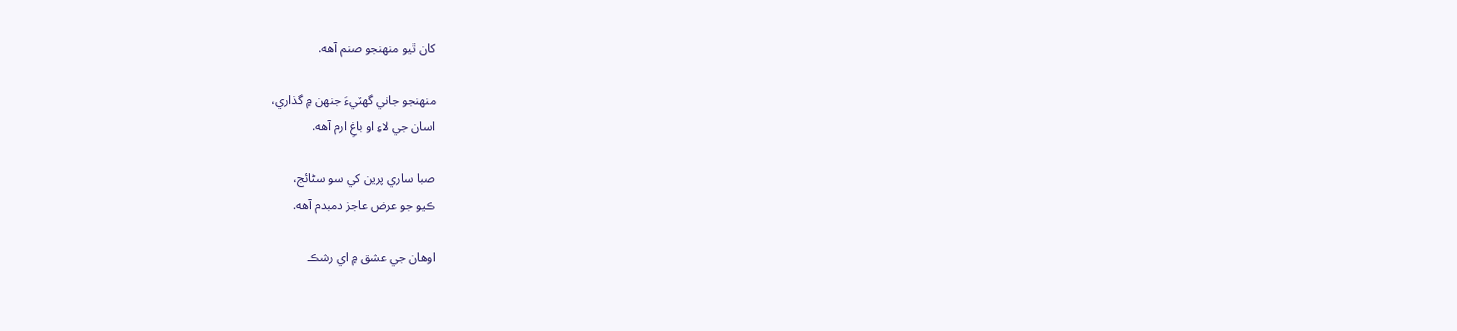کان ٿيو منهنجو صنم آهه.

منهنجو جاني گهٽيءَ جنهن ۾ گذاري،
اسان جي لاءِ او باغِ ارم آهه.

صبا ساري پرين کي سو سڻائج،
ڪيو جو عرض عاجز دمبدم آهه.

اوهان جي عشق ۾ اي رشڪ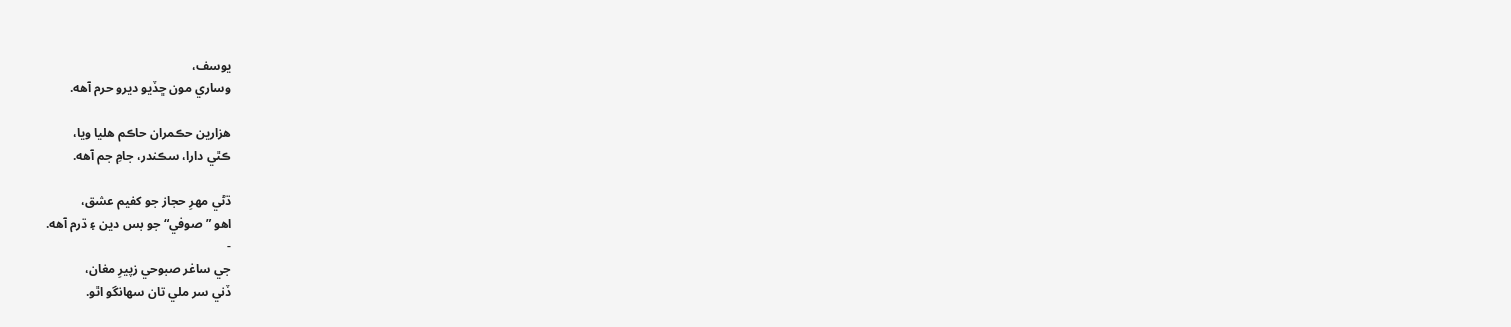يوسف،
وساري مون ڇڏيو ديرو حرم آهه.

هزارين حڪمران حاڪم هليا ويا،
ڪٿي دارا، سڪندر، جامِ جم آهه.

ڌڻي مهرِ حجاز جو کفيم عشق،
اهو ”صوفي“ جو بس دين ۽ ڌرم آهه.
-
جي ساغر صبوحي زپيرِ مغان،
ڏني سر ملي تان سهانگو اٿو.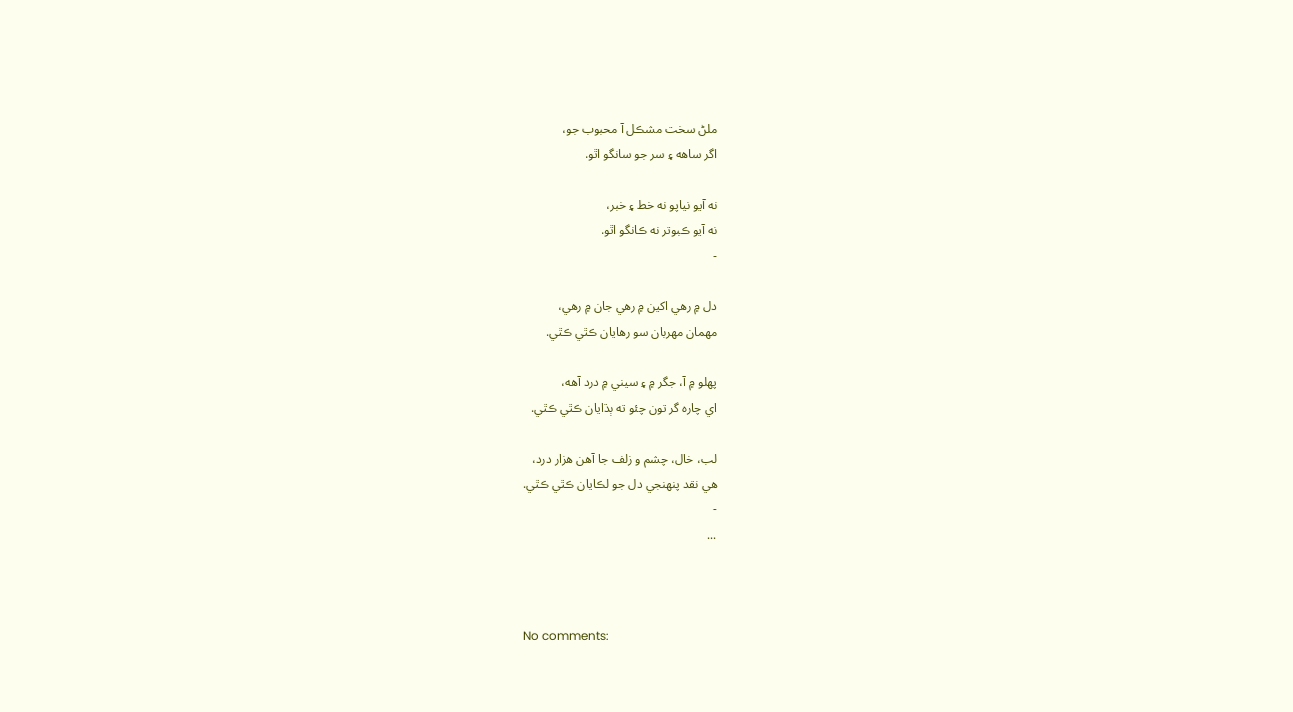ملڻ سخت مشڪل آ محبوب جو،
اگر ساهه ۽ سر جو سانگو اٿو.

نه آيو نياپو نه خط ۽ خبر،
نه آيو ڪبوتر نه ڪانگو اٿو.
-

دل ۾ رهي اکين ۾ رهي جان ۾ رهي،
مهمان مهربان سو رهايان ڪٿي ڪٿي.

پهلو ۾ آ، جگر ۾ ۽ سيني ۾ درد آهه،
اي چاره گر تون چئو ته ٻڌايان ڪٿي ڪٿي.

لب، خال، چشم و زلف جا آهن هزار درد،
هي نقد پنهنجي دل جو لڪايان ڪٿي ڪٿي.
-
...



No comments: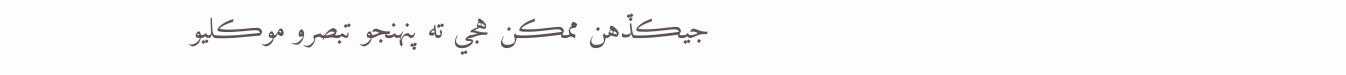جيڪڏهن ممڪن هجي ته پنهنجو تبصرو موڪليو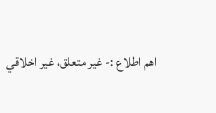اهم اطلاع :- غير متعلق، غير اخلاقي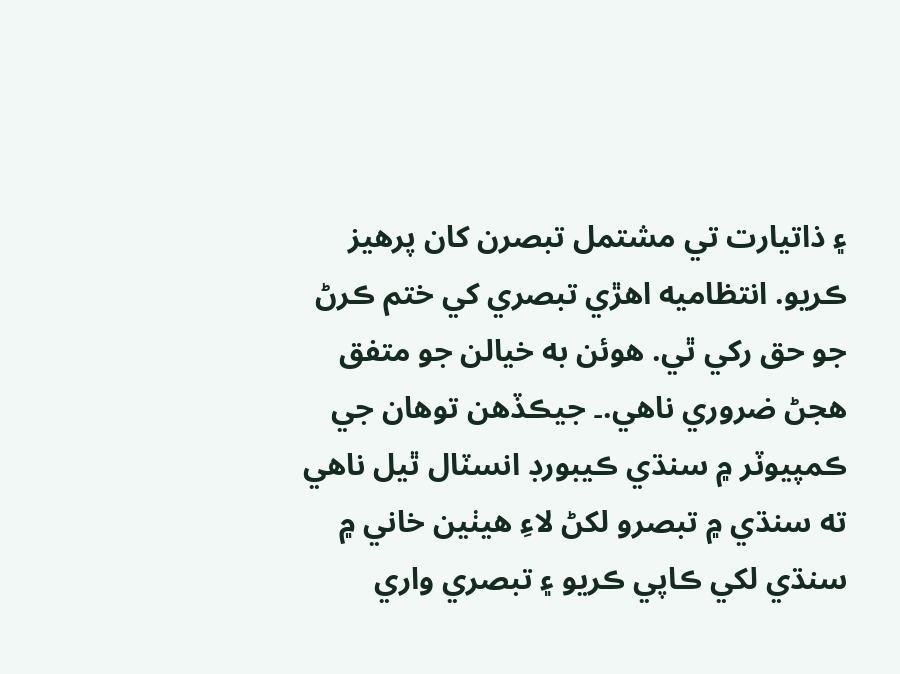۽ ذاتيارت تي مشتمل تبصرن کان پرهيز ڪريو. انتظاميه اهڙي تبصري کي ختم ڪرڻ جو حق رکي ٿي. هوئن به خيالن جو متفق هجڻ ضروري ناهي.۔ جيڪڏهن توهان جي ڪمپيوٽر ۾ سنڌي ڪيبورڊ انسٽال ٿيل ناهي ته سنڌي ۾ تبصرو لکڻ لاءِ هيٺين خاني ۾ سنڌي لکي ڪاپي ڪريو ۽ تبصري واري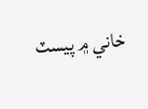خاني ۾ پيسٽ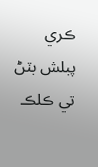ڪري پبلش بٽڻ تي ڪلڪ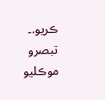ڪريو.۔
تبصرو موڪليو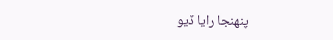پنهنجا رايا ڏيو